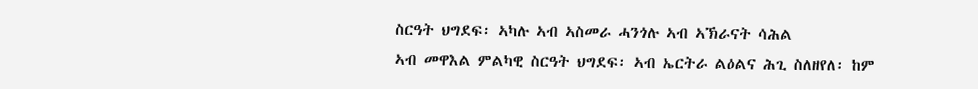ስርዓት ህግደፍ፡ ኣካሉ ኣብ ኣስመራ ሓንጎሉ ኣብ ኣኽራናት ሳሕል
ኣብ መዋእል ምልካዊ ስርዓት ህግደፍ፡ ኣብ ኤርትራ ልዕልና ሕጊ ስለዘየለ፡ ከም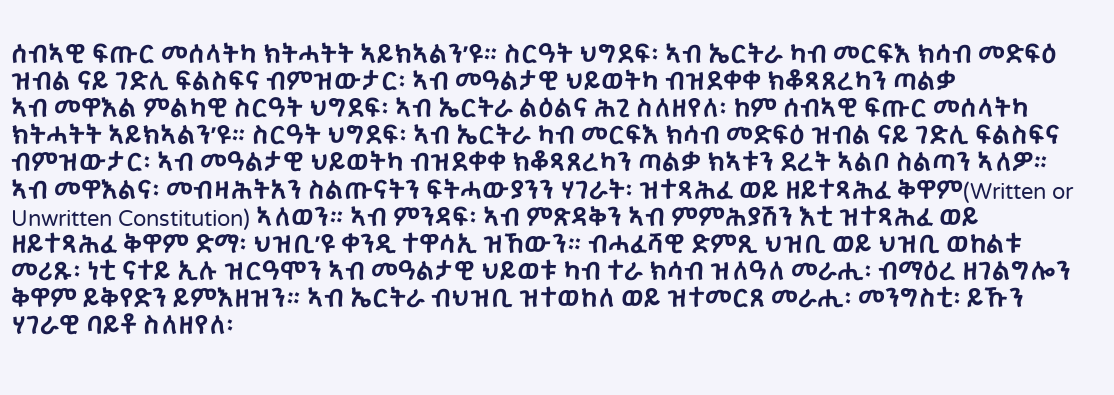ሰብኣዊ ፍጡር መሰላትካ ክትሓትት ኣይክኣልን’ዩ። ስርዓት ህግደፍ፡ ኣብ ኤርትራ ካብ መርፍእ ክሳብ መድፍዕ ዝብል ናይ ገድሊ ፍልስፍና ብምዝውታር፡ ኣብ መዓልታዊ ህይወትካ ብዝደቀቀ ክቆጻጸረካን ጣልቃ
ኣብ መዋእል ምልካዊ ስርዓት ህግደፍ፡ ኣብ ኤርትራ ልዕልና ሕጊ ስለዘየለ፡ ከም ሰብኣዊ ፍጡር መሰላትካ ክትሓትት ኣይክኣልን’ዩ። ስርዓት ህግደፍ፡ ኣብ ኤርትራ ካብ መርፍእ ክሳብ መድፍዕ ዝብል ናይ ገድሊ ፍልስፍና ብምዝውታር፡ ኣብ መዓልታዊ ህይወትካ ብዝደቀቀ ክቆጻጸረካን ጣልቃ ክኣቱን ደረት ኣልቦ ስልጣን ኣለዎ። ኣብ መዋእልና፡ መብዛሕትአን ስልጡናትን ፍትሓውያንን ሃገራት፡ ዝተጻሕፈ ወይ ዘይተጻሕፈ ቅዋም(Written or Unwritten Constitution) ኣለወን። ኣብ ምንዳፍ፡ ኣብ ምጽዳቅን ኣብ ምምሕያሽን እቲ ዝተጻሕፈ ወይ ዘይተጻሕፈ ቅዋም ድማ፡ ህዝቢ’ዩ ቀንዲ ተዋሳኢ ዝኸውን። ብሓፈሻዊ ድምጺ ህዝቢ ወይ ህዝቢ ወከልቱ መሪጹ፡ ነቲ ናተይ ኢሉ ዝርዓሞን ኣብ መዓልታዊ ህይወቱ ካብ ተራ ክሳብ ዝለዓለ መራሒ፡ ብማዕረ ዘገልግሎን ቅዋም ይቅየድን ይምእዘዝን። ኣብ ኤርትራ ብህዝቢ ዝተወከለ ወይ ዝተመርጸ መራሒ፡ መንግስቲ፡ ይኹን ሃገራዊ ባይቶ ስለዘየለ፡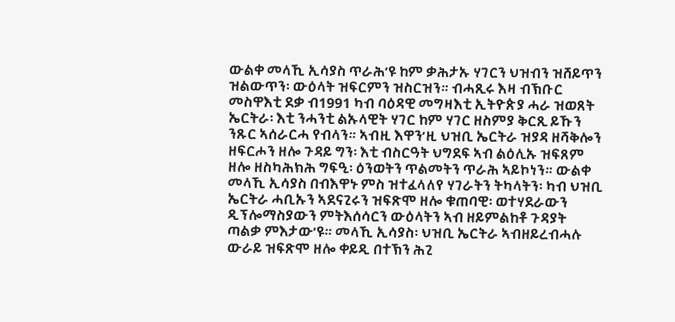ውልቀ መላኺ ኢሳያስ ጥራሕ’ዩ ከም ቃሕታኡ ሃገርን ህዝብን ዝሸይጥን ዝልውጥን፡ ውዕላት ዝፍርምን ዝስርዝን። ብሓጺሩ እዛ ብኽቡር መስዋእቲ ደቃ ብ1991 ካብ ባዕዳዊ መግዛእቲ ኢትዮጵያ ሓራ ዝወጸት ኤርትራ፡ እቲ ንሓንቲ ልኡላዊት ሃገር ከም ሃገር ዘስምያ ቅርጺ ይኹን ንጹር ኣሰራርሓ የብላን። ኣብዚ እዋን’ዚ ህዝቢ ኤርትራ ዝያዳ ዘሻቅሎን ዘፍርሖን ዘሎ ጉዳይ ግን፡ እቲ ብስርዓት ህግደፍ ኣብ ልዕሊኡ ዝፍጸም ዘሎ ዘስካሕክሕ ግፍዒ፡ ዕንወትን ጥልመትን ጥራሕ ኣይኮነን። ውልቀ መላኺ ኢሳያስ በብእዋኑ ምስ ዝተፈላለየ ሃገራትን ትካላትን፡ ካብ ህዝቢ ኤርትራ ሓቢኡን ኣደናጊሩን ዝፍጽሞ ዘሎ ቁጠባዊ፡ ወተሃደራውን ዲፕሎማስያውን ምትእሰሳርን ውዕላትን ኣብ ዘይምልከቶ ጉዳያት ጣልቃ ምእታው’ዩ። መላኺ ኢሳያስ፡ ህዝቢ ኤርትራ ኣብዘይረብሓሉ ውራይ ዝፍጽሞ ዘሎ ቀይዲ በተኽን ሕጊ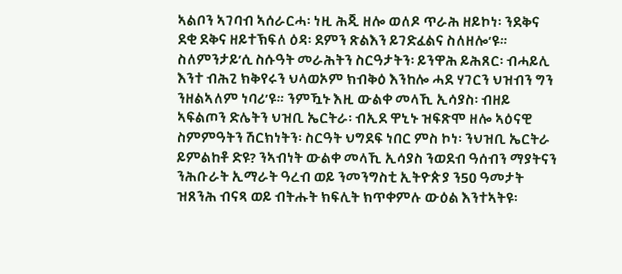ኣልቦን ኣገባብ ኣሰራርሓ፡ ነዚ ሕጂ ዘሎ ወለዶ ጥራሕ ዘይኮነ፡ ንደቅና ደቂ ደቅና ዘይተኽፍለ ዕዳ፡ ደምን ጽልእን ይገድፈልና ስለዘሎ’ዩ። ስለምንታይ’ሲ ስሱዓት መራሕትን ስርዓታትን፡ ይንዋሕ ይሕጸር፡ ብሓይሊ እንተ ብሕጊ ክቅየሩን ህላወኦም ክብቅዕ እንከሎ ሓደ ሃገርን ህዝብን ግን ንዘልኣለም ነባሪ’ዩ። ንምዃኑ እዚ ውልቀ መላኺ ኢሳያስ፡ ብዘይ ኣፍልጦን ድሌትን ህዝቢ ኤርትራ፡ ብኢደ ዋኒኑ ዝፍጽሞ ዘሎ ኣዕናዊ ስምምዓትን ሽርክነትን፡ ስርዓት ህግደፍ ነበር ምስ ኮነ፡ ንህዝቢ ኤርትራ ይምልከቶ ድዩ? ንኣብነት ውልቀ መላኺ ኢሳያስ ንወደብ ዓሰብን ማያትናን ንሕቡራት ኢማራት ዓረብ ወይ ንመንግስቲ ኢትዮጵያ ን50 ዓመታት ዝጸንሕ ብናጻ ወይ ብትሑት ክፍሊት ክጥቀምሉ ውዕል እንተኣትዩ፡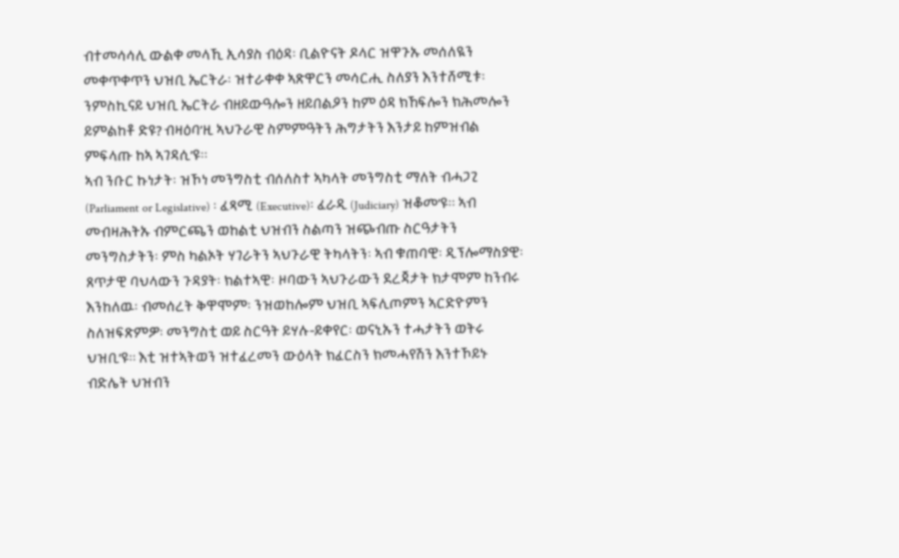ብተመሳሳሊ ውልቀ መላኺ ኢሳያስ ብዕዳ፡ ቢልዮናት ዶላር ዝዋጉኡ መሰለዪን መቀጥቀጥን ህዝቢ ኤርትራ፡ ዝተራቀቀ ኣጽዋርን መሳርሒ ስለያን እንተሸሚቱ፡ ንምስኪናይ ህዝቢ ኤርትራ ብዘይውዓሎን ዘይበልዖን ከም ዕዳ ክኸፍሎን ክሕመሎን ይምልከቶ ድዩ? ብዛዕባ’ዚ ኣህጉራዊ ስምምዓትን ሕግታትን እንታይ ከምዝብል ምፍላጡ ከኣ ኣገዳሲ’ዩ።
ኣብ ንቡር ኩነታት፡ ዝኾነ መንግስቲ ብሰለስተ ኣካላት መንግስቲ ማለት ብሓጋጊ (Parliament or Legislative) ፡ ፈጻሚ (Executive)፡ ፈራዲ (Judiciary) ዝቆመ’ዩ። ኣብ መብዛሕትኡ ብምርጫን ወከልቲ ህዝብን ስልጣን ዝጭብጡ ስርዓታትን መንግስታትን፡ ምስ ካልኦት ሃገራትን ኣህጉራዊ ትካላትን፡ ኣብ ቁጠባዊ፡ ዲፕሎማስያዊ፡ ጸጥታዊ ባህላውን ጉዳያት፡ ክልተኣዊ፡ ዞባውን ኣህጉራውን ደረጃታት ክታሞም ከንብሩ እንከለዉ፡ ብመሰረት ቅዋሞም፡ ንዝወከሎም ህዝቢ ኣፍሊጦምን ኣርድዮምን ስለዝፍጽምዎ፡ መንግስቲ ወይ ስርዓት ይሃሉ-ይቀየር፡ ወናኒኡን ተሓታትን ወትሩ ህዝቢ’ዩ። እቲ ዝተኣትወን ዝተፈረመን ውዕላት ክፈርስን ክመሓየሽን እንተኾይኑ ብድሌት ህዝብን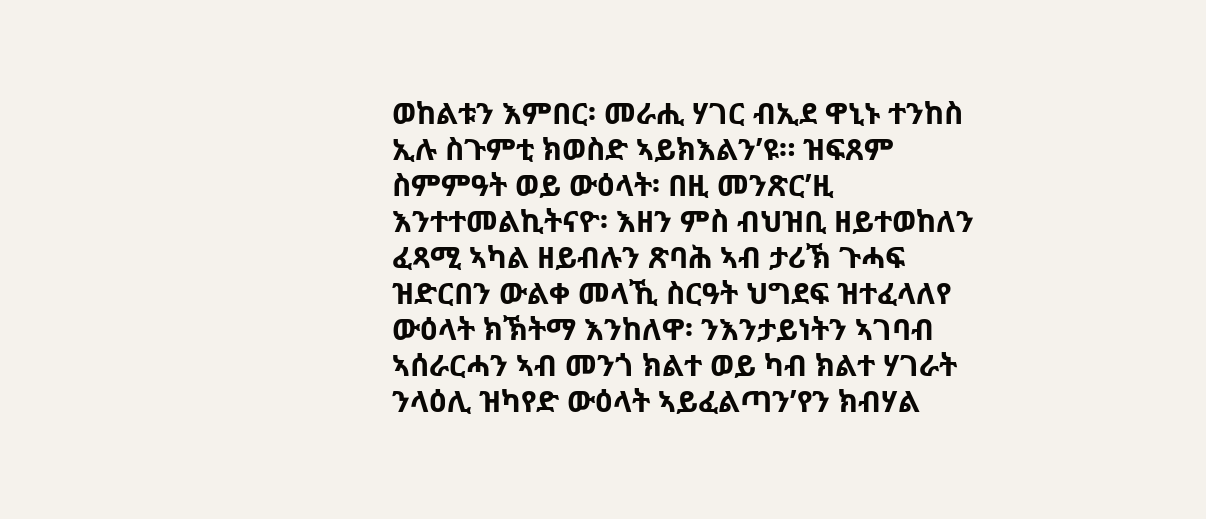ወከልቱን እምበር፡ መራሒ ሃገር ብኢደ ዋኒኑ ተንከስ ኢሉ ስጉምቲ ክወስድ ኣይክእልን’ዩ። ዝፍጸም ስምምዓት ወይ ውዕላት፡ በዚ መንጽር’ዚ እንተተመልኪትናዮ፡ እዘን ምስ ብህዝቢ ዘይተወከለን ፈጻሚ ኣካል ዘይብሉን ጽባሕ ኣብ ታሪኽ ጉሓፍ ዝድርበን ውልቀ መላኺ ስርዓት ህግደፍ ዝተፈላለየ ውዕላት ክኽትማ እንከለዋ፡ ንእንታይነትን ኣገባብ ኣሰራርሓን ኣብ መንጎ ክልተ ወይ ካብ ክልተ ሃገራት ንላዕሊ ዝካየድ ውዕላት ኣይፈልጣን’የን ክብሃል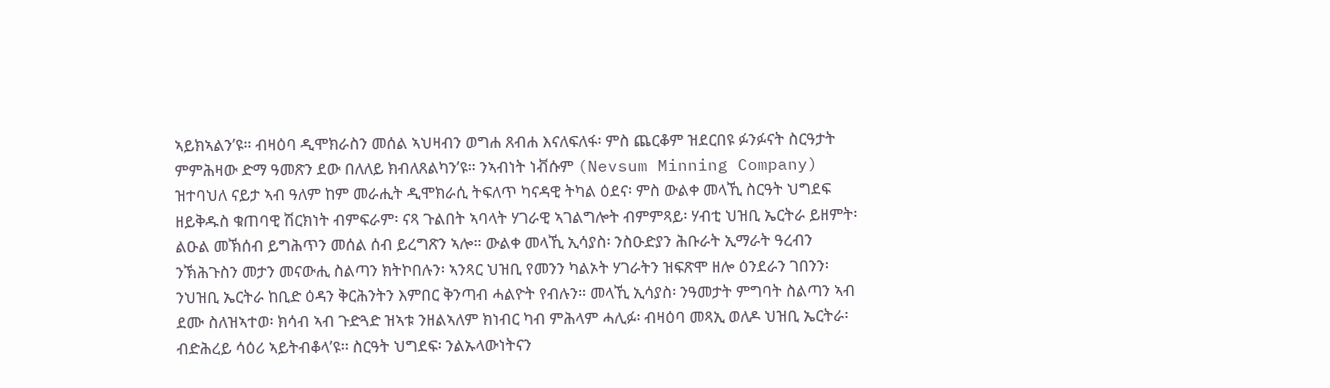ኣይክኣልን’ዩ። ብዛዕባ ዲሞክራስን መሰል ኣህዛብን ወግሐ ጸብሐ እናለፍለፋ፡ ምስ ጨርቆም ዝደርበዩ ፉንፉናት ስርዓታት ምምሕዛው ድማ ዓመጽን ደው በለለይ ክብለጸልካን’ዩ። ንኣብነት ነቭሱም (Nevsum Minning Company) ዝተባህለ ናይታ ኣብ ዓለም ከም መራሒት ዲሞክራሲ ትፍለጥ ካናዳዊ ትካል ዕደና፡ ምስ ውልቀ መላኺ ስርዓት ህግደፍ ዘይቅዱስ ቁጠባዊ ሽርክነት ብምፍራም፡ ናጻ ጉልበት ኣባላት ሃገራዊ ኣገልግሎት ብምምጻይ፡ ሃብቲ ህዝቢ ኤርትራ ይዘምት፡ ልዑል መኽሰብ ይግሕጥን መሰል ሰብ ይረግጽን ኣሎ። ውልቀ መላኺ ኢሳያስ፡ ንስዑድያን ሕቡራት ኢማራት ዓረብን ንኽሕጉስን መታን መናውሒ ስልጣን ክትኮበሉን፡ ኣንጻር ህዝቢ የመንን ካልኦት ሃገራትን ዝፍጽሞ ዘሎ ዕንደራን ገበንን፡ ንህዝቢ ኤርትራ ከቢድ ዕዳን ቅርሕንትን እምበር ቅንጣብ ሓልዮት የብሉን። መላኺ ኢሳያስ፡ ንዓመታት ምግባት ስልጣን ኣብ ደሙ ስለዝኣተወ፡ ክሳብ ኣብ ጉድጓድ ዝኣቱ ንዘልኣለም ክነብር ካብ ምሕላም ሓሊፉ፡ ብዛዕባ መጻኢ ወለዶ ህዝቢ ኤርትራ፡ ብድሕረይ ሳዕሪ ኣይትብቆላ’ዩ፡፡ ስርዓት ህግደፍ፡ ንልኡላውነትናን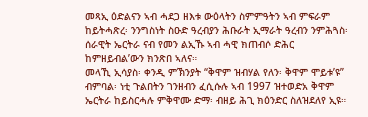መጻኢ ዕድልናን ኣብ ሓደጋ ዘእቱ ውዕላትን ስምምዓትን ኣብ ምፍራም ከይትሓጽረ፡ ንንግስነት ስዑድ ዓረብያን ሕቡራት ኢማራት ዓረብን ንምሕጓስ፡ ሰራዊት ኤርትራ ናብ የመን ልኢኹ ኣብ ሓዊ ክጠብሶ ድሕር ከምዘይብል’ውን ክንጽበ ኣለና።
መላኺ ኢሳያስ፡ ቀንዲ ምኽንያት “ቅዋም ዝብሃል የለን፡ ቅዋም ሞይቱ’ዩ” ብምባል፡ ነቲ ጉልበትን ገንዘብን ፈሲሱሉ ኣብ 1997 ዝተወድአ ቅዋም ኤርትራ ከይስርሓሉ ምቅዋሙ ድማ፡ ብዘይ ሕጊ ክዕንድር ስለዝደለየ ኢዩ።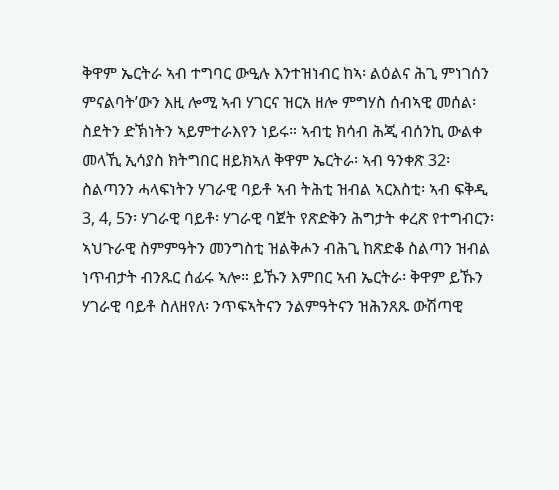ቅዋም ኤርትራ ኣብ ተግባር ውዒሉ እንተዝነብር ከኣ፡ ልዕልና ሕጊ ምነገሰን ምናልባት’ውን እዚ ሎሚ ኣብ ሃገርና ዝርአ ዘሎ ምግሃስ ሰብኣዊ መሰል፡ ስደትን ድኽነትን ኣይምተራእየን ነይሩ። ኣብቲ ክሳብ ሕጂ ብሰንኪ ውልቀ መላኺ ኢሳያስ ክትግበር ዘይክኣለ ቅዋም ኤርትራ፡ ኣብ ዓንቀጽ 32፡ ስልጣንን ሓላፍነትን ሃገራዊ ባይቶ ኣብ ትሕቲ ዝብል ኣርእስቲ፡ ኣብ ፍቅዲ 3, 4, 5ን፡ ሃገራዊ ባይቶ፡ ሃገራዊ ባጀት የጽድቅን ሕግታት ቀረጽ የተግብርን፡ ኣህጉራዊ ስምምዓትን መንግስቲ ዝልቅሖን ብሕጊ ከጽድቆ ስልጣን ዝብል ነጥብታት ብንጹር ሰፊሩ ኣሎ። ይኹን እምበር ኣብ ኤርትራ፡ ቅዋም ይኹን ሃገራዊ ባይቶ ስለዘየለ፡ ንጥፍኣትናን ንልምዓትናን ዝሕንጸጹ ውሽጣዊ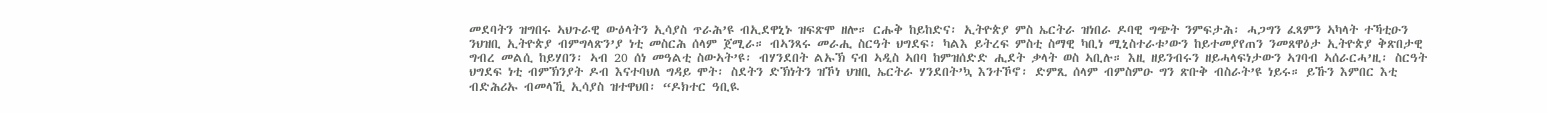መደባትን ዝግበሩ ኣህጉራዊ ውዕላትን ኢሳያስ ጥራሕ’ዩ ብኢደዋኒኑ ዝፍጽሞ ዘሎ። ርሑቅ ከይከድና፡ ኢትዮጵያ ምስ ኤርትራ ዝነበራ ዶባዊ ግጭት ንምፍታሕ፡ ሓጋግን ፈጻምን ኣካላት ተኻቲዑን ንህዝቢ ኢትዮጵያ ብምግላጽን’ያ ነቲ መስርሕ ሰላም ጀሚራ። ብኣንጻሩ መራሒ ስርዓት ህግደፍ፡ ካልእ ይትረፍ ምስቲ ስማዊ ካቢነ ሚኒስተራቱ’ውን ከይተመያየጠን ንመጸዋዕታ ኢትዮጵያ ቅጽበታዊ ግብረ መልሲ ከይሃበን፡ ኣብ 20 ሰነ መዓልቲ ስውኣት’ዩ፡ ብሃንደበት ልኡኽ ናብ ኣዲስ ኣበባ ከምዝሰድድ ሒደት ቃላት ወስ ኣቢሉ። እዚ ዘይንብሩን ዘይሓላፍነታውን ኣገባብ ኣሰራርሓ’ዚ፡ ስርዓት ህግደፍ ነቲ ብምኽንያት ዶብ እናተባህለ ግዳይ ሞት፡ ስደትን ድኽነትን ዝኾነ ህዝቢ ኤርትራ ሃንደበት’ኳ እንተኾኖ፡ ድምጺ ሰላም ብምስምዑ ግን ጽቡቅ ብስራት’ዩ ነይሩ። ይኹን እምበር እቲ ብድሕሪኡ ብመላኺ ኢሳያስ ዝተዋህበ፡ “ዶክተር ዓቢዪ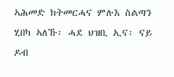ኣሕመድ ክትመርሓና ምሉእ ስልጣን ሂበካ ኣለኹ፡ ሓደ ህዝቢ ኢና፡ ናይ ዶብ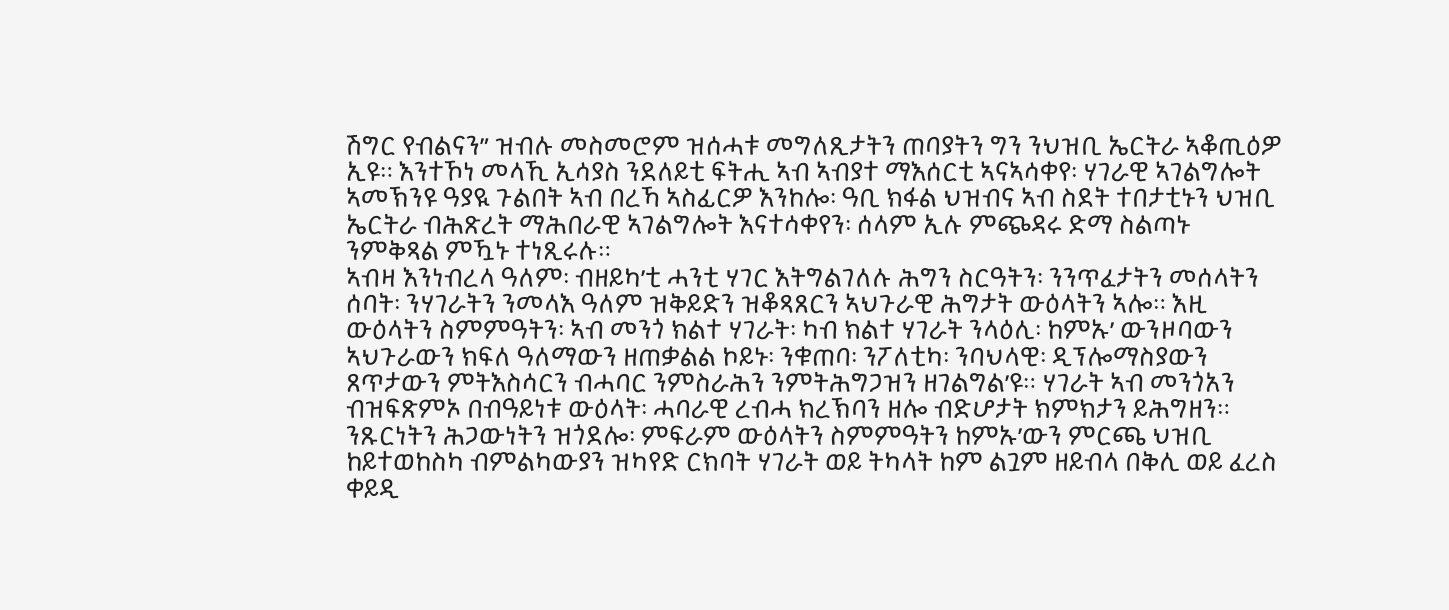ሽግር የብልናን” ዝብሉ መስመሮም ዝሰሓቱ መግለጺታትን ጠባያትን ግን ንህዝቢ ኤርትራ ኣቆጢዕዎ ኢዩ። እንተኾነ መላኺ ኢሳያስ ንደለይቲ ፍትሒ ኣብ ኣብያተ ማእሰርቲ ኣናኣሳቀየ፡ ሃገራዊ ኣገልግሎት ኣመኽንዩ ዓያዪ ጉልበት ኣብ በረኻ ኣስፊርዎ እንከሎ፡ ዓቢ ክፋል ህዝብና ኣብ ስደት ተበታቲኑን ህዝቢ ኤርትራ ብሕጽረት ማሕበራዊ ኣገልግሎት እናተሳቀየን፡ ሰላም ኢሉ ምጭዳሩ ድማ ስልጣኑ ንምቅጻል ምዃኑ ተነጺሩሉ።
ኣብዛ እንነብረላ ዓለም፡ ብዘይካ’ቲ ሓንቲ ሃገር እትግልገለሉ ሕግን ስርዓትን፡ ንንጥፈታትን መሰላትን ሰባት፡ ንሃገራትን ንመላእ ዓለም ዝቅይድን ዝቆጻጸርን ኣህጉራዊ ሕግታት ውዕላትን ኣሎ። እዚ ውዕላትን ስምምዓትን፡ ኣብ መንጎ ክልተ ሃገራት፡ ካብ ክልተ ሃገራት ንላዕሊ፡ ከምኡ’ ውንዞባውን ኣህጉራውን ክፍለ ዓለማውን ዘጠቃልል ኮይኑ፡ ንቁጠባ፡ ንፖለቲካ፡ ንባህላዊ፡ ዲፕሎማስያውን ጸጥታውን ምትእስሳርን ብሓባር ንምስራሕን ንምትሕግጋዝን ዘገልግል’ዩ። ሃገራት ኣብ መንጎአን ብዝፍጽምኦ በብዓይነቱ ውዕላት፡ ሓባራዊ ረብሓ ክረኽባን ዘሎ ብድሆታት ክምክታን ይሕግዘን። ንጹርነትን ሕጋውነትን ዝጎደሎ፡ ምፍራም ውዕላትን ስምምዓትን ከምኡ’ውን ምርጫ ህዝቢ ከይተወከስካ ብምልካውያን ዝካየድ ርክባት ሃገራት ወይ ትካላት ከም ልጓም ዘይብላ በቅሊ ወይ ፈረስ ቀይዲ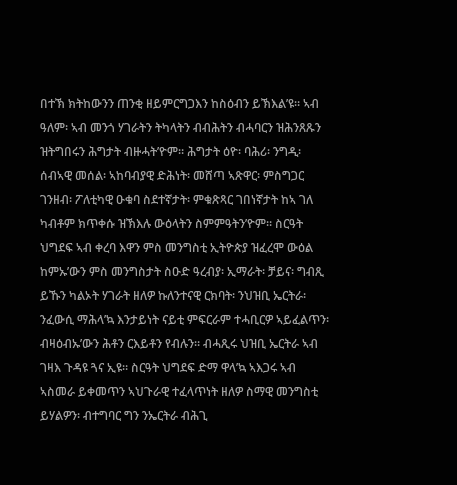በተኽ ክትከውንን ጠንቂ ዘይምርግጋእን ከስዕብን ይኽእል’ዩ። ኣብ ዓለም፡ ኣብ መንጎ ሃገራትን ትካላትን ብብሕትን ብሓባርን ዝሕንጸጹን ዝትግበሩን ሕግታት ብዙሓት’ዮም። ሕግታት ዕዮ፡ ባሕሪ፡ ንግዲ፡ ሰብኣዊ መሰል፡ ኣከባብያዊ ድሕነት፡ መሸጣ ኣጽዋር፡ ምስግጋር ገንዘብ፡ ፖለቲካዊ ዑቁባ ስደተኛታት፡ ምቁጽጻር ገበነኛታት ከኣ ገለ ካብቶም ክጥቀሱ ዝኽእሉ ውዕላትን ስምምዓትን’ዮም። ስርዓት ህግደፍ ኣብ ቀረባ እዋን ምስ መንግስቲ ኢትዮጵያ ዝፈረሞ ውዕል ከምኡ’ውን ምስ መንግስታት ስዑድ ዓረብያ፡ ኢማራት፡ ቻይና፡ ግብጺ ይኹን ካልኦት ሃገራት ዘለዎ ኩለንተናዊ ርክባት፡ ንህዝቢ ኤርትራ፡ ንፈውሲ ማሕላ’ኳ እንታይነት ናይቲ ምፍርራም ተሓቢርዎ ኣይፈልጥን፡ ብዛዕብኡ’ውን ሕቶን ርእይቶን የብሉን። ብሓጺሩ ህዝቢ ኤርትራ ኣብ ገዛእ ጉዳዩ ጓና ኢዩ። ስርዓት ህግደፍ ድማ ዋላ’ኳ ኣእጋሩ ኣብ ኣስመራ ይቀመጥን ኣህጉራዊ ተፈላጥነት ዘለዎ ስማዊ መንግስቲ ይሃልዎን፡ ብተግባር ግን ንኤርትራ ብሕጊ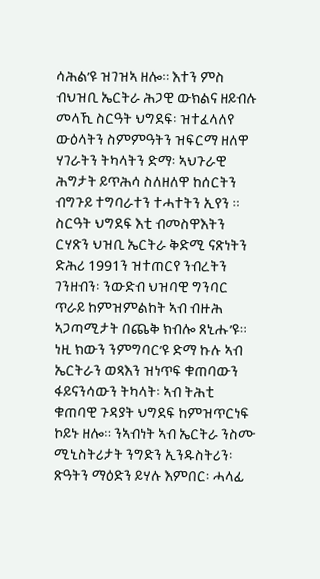ሳሕል’ዩ ዝገዝኣ ዘሎ። እተን ምስ ብህዝቢ ኤርትራ ሕጋዊ ውክልና ዘይብሉ መላኺ ስርዓት ህግደፍ፡ ዝተፈላለየ ውዕላትን ስምምዓትን ዝፍርማ ዘለዋ ሃገራትን ትካላትን ድማ፡ ኣህጉራዊ ሕግታት ይጥሕሳ ስለዘለዋ ከሰርትን ብግጉይ ተግባራተን ተሓተትን ኢየን ።
ስርዓት ህግደፍ እቲ ብመስዋእትን ርሃጽን ህዝቢ ኤርትራ ቅድሚ ናጽነትን ድሕሪ 1991ን ዝተጠርየ ንብረትን ገንዘብን፡ ንውድብ ህዝባዊ ግንባር ጥራይ ከምዝምልከት ኣብ ብዙሕ ኣጋጣሚታት በጨቅ ክብሎ ጸኒሑ’ዩ። ነዚ ክውን ንምግባር’ዩ ድማ ኩሉ ኣብ ኤርትራን ወጻእን ዝነጥፍ ቁጠባውን ፋይናንሳውን ትካላት፡ ኣብ ትሕቲ ቁጠባዊ ጉዳያት ህግደፍ ከምዝጥርነፍ ኮይኑ ዘሎ። ንኣብነት ኣብ ኤርትራ ንስሙ ሚኒስትሪታት ንግድን ኢንዱስትሪን፡ ጽዓትን ማዕድን ይሃሉ እምበር፡ ሓላፊ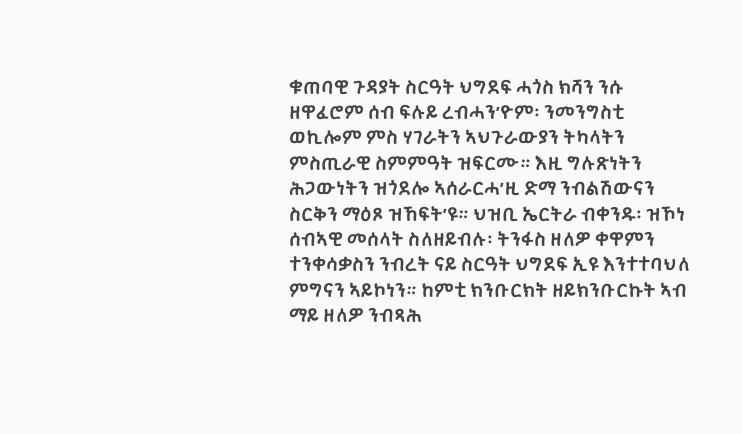ቁጠባዊ ጉዳያት ስርዓት ህግደፍ ሓጎስ ክሻን ንሱ ዘዋፈሮም ሰብ ፍሉይ ረብሓን’ዮም፡ ንመንግስቲ ወኪሎም ምስ ሃገራትን ኣህጉራውያን ትካላትን ምስጢራዊ ስምምዓት ዝፍርሙ። እዚ ግሉጽነትን ሕጋውነትን ዝጎደሎ ኣሰራርሓ’ዚ ድማ ንብልሽውናን ስርቅን ማዕጾ ዝኸፍት’ዩ። ህዝቢ ኤርትራ ብቀንዱ፡ ዝኾነ ሰብኣዊ መሰላት ስለዘይብሉ፡ ትንፋስ ዘለዎ ቀዋምን ተንቀሳቃስን ንብረት ናይ ስርዓት ህግደፍ ኢዩ እንተተባህለ ምግናን ኣይኮነን። ከምቲ ክንቡርክት ዘይክንቡርኩት ኣብ ማይ ዘለዎ ንብጻሕ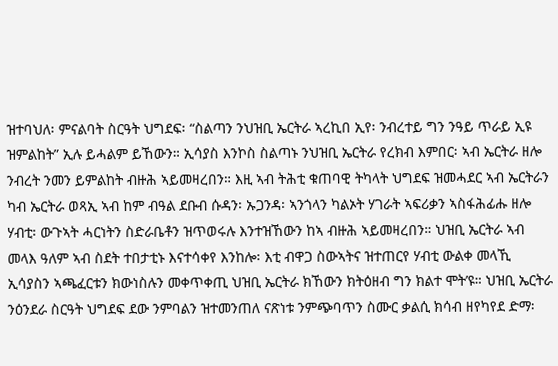ዝተባህለ፡ ምናልባት ስርዓት ህግደፍ፡ “ስልጣን ንህዝቢ ኤርትራ ኣረኪበ ኢየ፡ ንብረተይ ግን ንዓይ ጥራይ ኢዩ ዝምልከት” ኢሉ ይሓልም ይኸውን። ኢሳያስ እንኮስ ስልጣኑ ንህዝቢ ኤርትራ የረክብ እምበር፡ ኣብ ኤርትራ ዘሎ ንብረት ንመን ይምልከት ብዙሕ ኣይመዛረበን። እዚ ኣብ ትሕቲ ቁጠባዊ ትካላት ህግደፍ ዝመሓደር ኣብ ኤርትራን ካብ ኤርትራ ወጻኢ ኣብ ከም ብዓል ደቡብ ሱዳን፡ ኡጋንዳ፡ ኣንጎላን ካልኦት ሃገራት ኣፍሪቃን ኣስፋሕፊሑ ዘሎ ሃብቲ፡ ውጉኣት ሓርነትን ስድራቤቶን ዝጥወሩሉ እንተዝኸውን ከኣ ብዙሕ ኣይመዛረበን። ህዝቢ ኤርትራ ኣብ መላእ ዓለም ኣብ ስደት ተበታቲኑ እናተሳቀየ እንከሎ፡ እቲ ብዋጋ ስውኣትና ዝተጠርየ ሃብቲ ውልቀ መላኺ ኢሳያስን ኣጫፈርቱን ክውነስሉን መቀጥቀጢ ህዝቢ ኤርትራ ክኸውን ክትዕዘብ ግን ክልተ ሞት’ዩ። ህዝቢ ኤርትራ ንዕንደራ ስርዓት ህግደፍ ደው ንምባልን ዝተመንጠለ ናጽነቱ ንምጭባጥን ስሙር ቃልሲ ክሳብ ዘየካየደ ድማ፡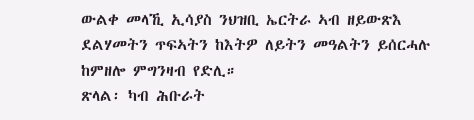ውልቀ መላኺ ኢሳያስ ንህዝቢ ኤርትራ ኣብ ዘይውጽእ ደልሃመትን ጥፍኣትን ከእትዎ ለይትን መዓልትን ይሰርሓሉ ከምዘሎ ምግንዛብ የድሊ።
ጽላል፡ ካብ ሕቡራት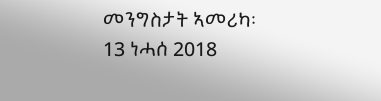መንግስታት ኣመሪካ፡ 13 ነሓሰ 2018